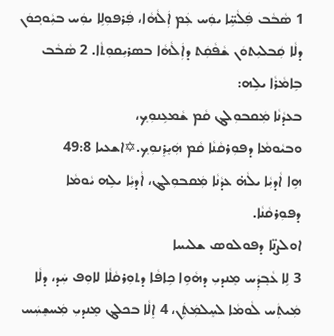1 ܣܵܒܵܒ ܦܲܠܵܚܹ̈ܐ ܝܘܲܚ ܥܲܡ ܐܲܠܵܗܵܐ، ܦܲܪܦܘܼܠܹܐ ܝܘܲܚ ܒܝܼܵܘܟ݂ܘܿܢ ܕܠܵܐ ܩܲܒܠܝܼܬܘܿܢ ܫܵܦܵܩܲܬ ܕܐܲܠܵܗܵܐ ܒܣܪܝܼܩܘܼܬܵܐ. 2 ܣܵܒܵܒ ܒܹܐܡܵܪܵܐ ܝܠܹܗ:
ܒܥܕܵܢܵܐ ܡܲܩܒܘܼܠܔ ܩܵܡ ܫܵܡܥܹܢܘܼܟ݂،
ܘܒܝܵܘܡܵܐ ܕܦܘܼܪܩܵܢܵܐ ܩܵܡ ܗܲܝܸܪܸܢܘܼܟ݂.✡ܐܫܥܝܐ 49:8
ܗܹܐ ܐܵܕܝܼܵܐ ܝܠܵܗ̇ ܥܕܵܢܵܐ ܡܲܩܒܘܼܠܔ، ܐܵܕܝܼܵܐ ܝܠܹܗ ܝܵܘܡܵܐ ܕܦܘܼܪܩܵܢܵܐ.
ܐܘܠܨܢ̈ܐ ܕܦܘܠܘܣ ܫܠܝܚܐ
3 ܠܹܐ ܥܵܒ݂ܕܲܚ ܡܸܢܕܝܼ ܕܗܵܘܹܐ ܟܹܐܦܵܐ ܕܬܘܼܪܩܵܠܵܐ ܠܐܘܼܦ ܚܲܕ، ܕܠܵܐ ܡܲܝܬܲܚ ܠܵܘܡܵܐ ܠܚܸܠܡܲܬܲܢ، 4 ܐܸܠܵܐ ܒܟܠܔ ܡܸܢܕܝܼ ܡܲܚܫܸܚܲܚ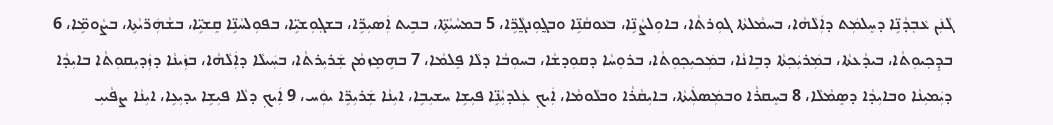ܓܵܢܲܢ ܥܵܒ݂ܕܵܢܹ̈ܐ ܕܚܸܠܡܲܬ ܕܐܲܠܵܗܵܐ، ܒܚܡܵܠܬܵܐ ܓܘܼܪܬܵܐ، ܒܐܘܼܠܨܵܢܹ̈ܐ، ܒܥܵܘܩܵܢܹ̈ܐ ܘܒܓ̰ܘܼܢܓ̰ܵܪܹ̈ܐ، 5 ܒܡܚܵܝܵܬܹ̈ܐ، ܒܒܹܝܬ ܐܲܣܝܼܪܹ̈ܐ، ܒܫܓ݂ܘܼܫܝܹ̈ܐ، ܒܦܘܼܠܚܵܢܹ̈ܐ ܩܸܫܝܹ̈ܐ، ܒܫܵܗܲܪ̈ܝܵܬܹܐ، ܒܨܵܘܡܹ̈ܐ، 6 ܒܕܸܟ݂ܝܘܼܬܵܐ، ܒܝܕܵܥܬܵܐ، ܒܡܲܪܝܲܟ݂ܬܵܐ ܕܒܹܐܢܵܐ، ܒܡܲܟܝܼܟ݂ܘܼܬܵܐ، ܒܪܘܼܚܵܐ ܕܩܘܼܕܫܵܐ، ܒܚܘܼܒܵܐ ܕܠܵܐ ܦܸܠܡܵܐ، 7 ܒܗܹܡܸܙܡܵܢ ܫܲܪܝܼܪܬܵܐ، ܒܚܲܝܠܵܐ ܕܐܲܠܵܗܵܐ، ܒܙܲܝܢܵܐ ܕܙܲܕܝܼܩܘܼܬܵܐ ܒܐܝܼܕܵܐ ܕܝܲܡܝܼܢܵܐ ܘܒܐܝܼܕܵܐ ܕܣܸܡܵܠܵܐ، 8 ܒܚܸܩܪܵܐ ܘܒܡܲܣܠܲܝܬܵܐ، ܒܐܝܼܩܵܪܵܐ ܘܒܠܵܘܡܵܐ، ܐܲܝܟ݂ ܥܲܠܕܝܼܵܢܹ̈ܐ ܦܝܼܫܹܐ ܚܫܝܼܒܹܐ، ܐܝܼܢܵܐ ܫܲܪܝܼܪܹ̈ܐ ܝܘܲܚ، 9 ܐܲܝܟ݂ ܕܠܵܐ ܦܝܼܫܹܐ ܝܕܝܼܥܹܐ، ܐܝܼܢܵܐ ܨܦܵܝܝܼ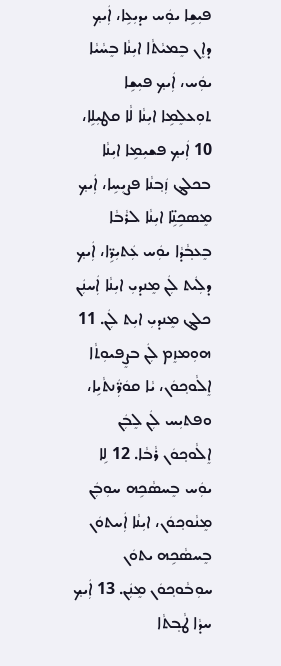ܦܝܼܫܹܐ ܝܘܲܚ ܝܕܝܼܥܹܐ، ܐܲܝܟ݂ ܕܐܸܢ ܒܸܡܝܵܬܵܐ ܐܝܼܢܵܐ ܒܸܚܵܝܵܐ ܝܘܲܚ، ܐܲܝܟ݂ ܦܝܼܫܹܐ ܬܘܼܥܠܸܡܹܐ ܐܝܼܢܵܐ ܠܵܐ ܩܛܝܼܠܹܐ، 10 ܐܲܝܟ݂ ܦܫܝܼܡܹܐ ܐܝܼܢܵܐ ܒܟܠܔ ܙܲܒ݂ܢܵܐ ܦܨܝܼܚܹܐ، ܐܲܝܟ݂ ܡܸܣܟܹܢܹ̈ܐ ܐܝܼܢܵܐ ܠܪܵܒܵܐ ܒܸܥܒ݂ܵܕܵܐ ܝܘܲܚ ܥܲܬܝܼܪܹ̈ܐ، ܐܲܝܟ݂ ܕܠܲܝܬ ܠܲܢ ܡܸܢܕܝܼ ܐܝܼܢܵܐ ܐܲܚܢܲܢ ܟܠܔ ܡܸܢܕܝܼ ܐܝܼܬ ܠܲܢ. 11 ܗܘܼܡܙܸܡ ܠܲܢ ܒܨܸܦܝܘܼܬܵܐ ܐܸܠܵܘܟ݂ܘܿܢ، ܝܵܐ ܩܘܿܪ̈ܲܢܬܵܝܹܐ، ܘܦܬܝܼܚ ܠܲܢ ܠܸܒܲܢ ܐܸܠܵܘܟ݂ܘܿܢ ܪܵܒܵܐ. 12 ܠܹܐ ܝܘܲܚ ܒܸܚܣܵܟܹܗ ܚܘܼܒܲܢ ܡܸܢܵܘܟ݂ܘܿܢ، ܐܝܼܢܵܐ ܐܲܚܬܘܿܢ ܒܸܚܣܵܟܹܗ ܝܬܘܿܢ ܚܘܼܒܵܘܟ݂ܘܿܢ ܡܸܢܲܢ. 13 ܐܲܝܟ݂ ܚܕܵܐ ܛܵܒ݂ܬܵܐ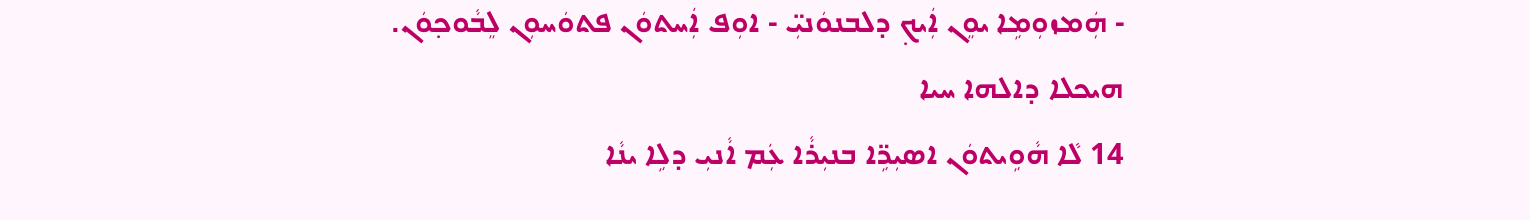- ܗܲܡܙܘܼܡܹܐ ܝܘܸܢ ܐܲܝܟ݂ ܕܠܒܢܘܿܢܝܼ̈ - ܐܘܼܦ ܐܲܚܬܘܿܢ ܦܬܘܿܚܘܼܢ ܠܸܒܵܘܟ݂ܘܿܢ.
ܗܝܟܠܐ ܕܐܠܗܐ ܚܝܐ
14 ܠܵܐ ܗܵܘܹܝܬܘܿܢ ܐܣܝܼܪܹ̈ܐ ܒܢܝܼܪܵܐ ܥܲܡ ܐܵܢܝܼ ܕܠܹܐ ܝܢܵܐ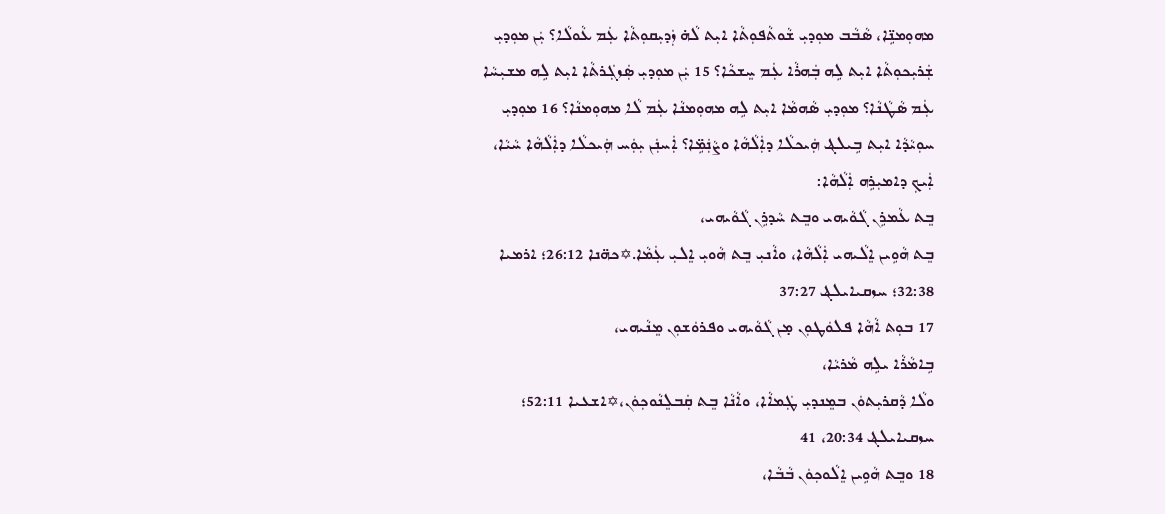ܡܗܘܼܡܢܹ̈ܐ، ܣܵܒܵܒ ܡܘܼܕܝܼ ܫܵܘܬܵܦܘܼܬܵܐ ܐܝܼܬ ܠܵܗ̇ ܙܲܕܝܼܩܘܼܬܵܐ ܥܲܡ ܥܵܘܠܵܐ؟ ܝܲܢ ܡܘܼܕܝܼ ܫܲܪܝܼܟܘܼܬܵܐ ܐܝܼܬ ܠܹܗ ܒܲܗܪܵܐ ܥܲܡ ܚܸܫܟܵܐ؟ 15 ܝܲܢ ܡܘܼܕܝܼ ܣܲܙܓܲܪܬܵܐ ܐܝܼܬ ܠܹܗ ܡܫܝܼܚܵܐ ܥܲܡ ܣܵܛܵܢܵܐ؟ ܡܘܼܕܝܼ ܣܵܗܡܵܐ ܐܝܼܬ ܠܹܗ ܡܗܘܼܡܢܵܐ ܥܲܡ ܠܵܐ ܡܗܘܼܡܢܵܐ؟ 16 ܡܘܼܕܝܼ ܚܘܼܝܵܕܵܐ ܐܝܼܬ ܒܹܝܠܔ ܗܲܝܟܠܵܐ ܕܐܲܠܵܗܵܐ ܘܨܵܢܲܡܹ̈ܐ؟ ܐܲܚܢܲܢ ܝܼܘܲܚ ܗܲܝܟܠܵܐ ܕܐܲܠܵܗܵܐ ܚܵܝܵܐ، ܐܲܝܟ݂ ܕܐܡܝܼܪܹܗ ܐܲܠܵܗܵܐ:
ܒܸܬ ܥܵܡܪܹܢ ܓܵܘܵܝܗܝ ܘܒܸܬ ܚܵܕܪܹܢ ܓܵܘܵܝܗܝ،
ܒܸܬ ܗܵܘܹܝܢ ܐܸܠܵܝܗܝ ܐܲܠܵܗܵܐ، ܘܐܵܢܝܼ ܒܸܬ ܗܵܘܝܼ ܐܸܠܝܼ ܥܲܡܵܐ.✡ܟܗ̈ܢܐ 26:12؛ ܐܪܡܝܐ 32:38؛ ܚܙܩܝܐܝܠܔ 37:27
17 ܒܘܼܬ ܐܵܗܵܐ ܦܠܘܿܛܘܼܢ ܡ̣ܢ ܓܵܘܵܝܗܝ ܘܦܪܘܿܫܘܼܢ ܡܸܢܵܝܗܝ،
ܒܹܐܡܵܪܵܐ ܝܠܹܗ ܡܵܪܝܵܐ،
ܘܠܵܐ ܕܵܩܪܝܼܬܘܿܢ ܒܡܸܢܕܝܼ ܛܲܡܐܵܐ، ܘܐܵܢܵܐ ܒܸܬ ܩܲܒܠܸܢܵܘܟ݂ܘܿܢ،✡ܐܫܥܝܐ 52:11؛ ܚܙܩܝܐܝܠܔ 20:34، 41
18 ܘܒܸܬ ܗܵܘܹܝܢ ܐܸܠܵܘܟ݂ܘܿܢ ܒܵܒܵܐ،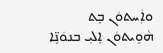ܘܐܲܚܬܘܿܢ ܒܸܬ ܗܵܘܹܝܬܘܿܢ ܐܸܠܝܼ ܒܢܘܿܢܹ̈ܐ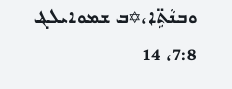ܘܒܢܵܬܹ̈ܐ،✡ܒ ܫܡܘܐܝܠܔ 7:8، 14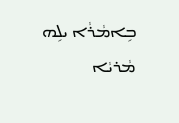ܒܹܐܡܵܪܵܐ ܝܠܹܗ ܡܵܪܝܵܐ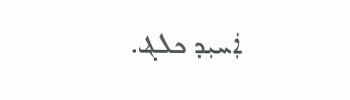ܐܲܚܝܼܕ ܟܠܔ.